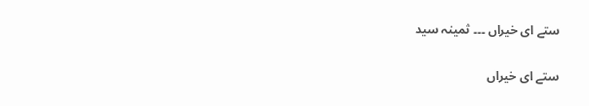ستے ای خیراں ۔۔۔ ثمینہ سید

ستے ای خیراں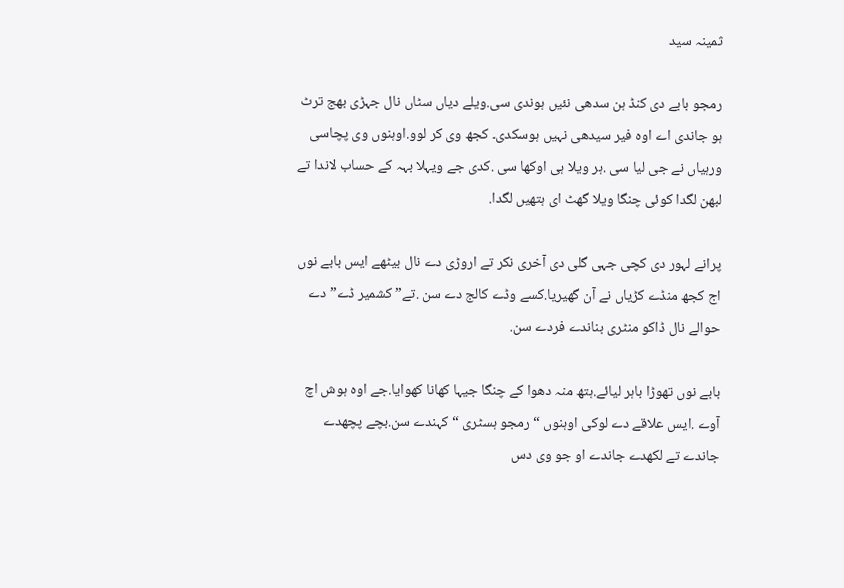ثمینہ سید

رمجو بابے دی کنڈ ہن سدھی نئیں ہوندی سی.ویلے دیاں سٹاں نال جہڑی بھج ترٹ ہو جاندی اے اوہ فیر سیدھی نہیں ہوسکدی۔ کجھ وی کر لوو.اوہنوں وی پچاسی ورہیاں نے جی لیا سی .ہر ویلا ہی اوکھا سی .کدی جے ویہلا بہہ کے حساب لاندا تے لبھن لگدا کوئی چنگا ویلا گھٹ ای ہتھیں لگدا.

پرانے لہور دی کچی جہی گلی دی آخری نکر تے اروڑی دے نال بیٹھے ایس بابے نوں اج کجھ منڈے کڑیاں نے آن گھیریا.کسے وڈے کالج دے سن .تے” کشمیر ڈے”دے حوالے نال ڈاکو منٹری بناندے فردے سن.

بابے نوں تھوڑا باہر لیائے.ہتھ منہ دھوا کے چنگا جیہا کھانا کھوایا.جے اوہ ہوش اچ آوے .ایس علاقے دے لوکی اوہنوں “رمجو ہسٹری “کہندے سن.بچے پچھدے جاندے تے لکھدے جاندے او جو وی دس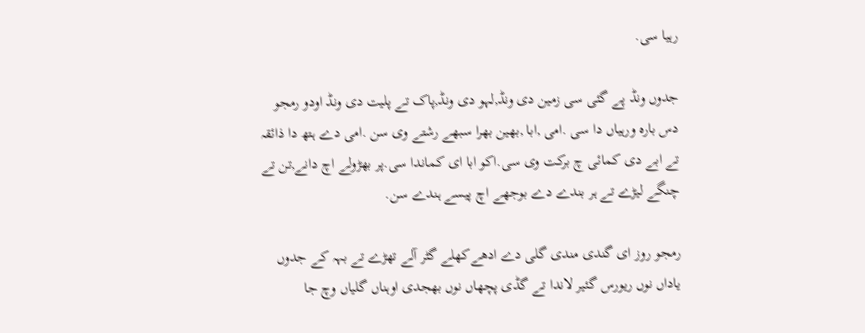رہیا سی.

جدوں ونڈ پے گئی سی زمین دی ونڈ,لہو دی ونڈ,پاک تے پلیت دی ونڈ اودو رمجو دس بارہ ورہیاں دا سی .امی ,ابا ,بھین بھرا سبھے رشتے وی سن .امی دے ہتھ دا ذائقہ تے ابے دی کمائی چ برکت وی سی.اکو ابا ای کماندا سی.پر بھڑولے اچ دانے,تن تے چنگے لیڑے تے ہر بندے دے بوجھے اچ پیسے ہندے سن.

رمجو روز ای گندی مندی گلی دے ادھےکھلے گٹر آلے تھڑے تے بہہ کے جدوں یاداں نوں ریورس گئیر لاندا تے گڈی پچھاں نوں بھجدی اوہناں گلیاں وچ جا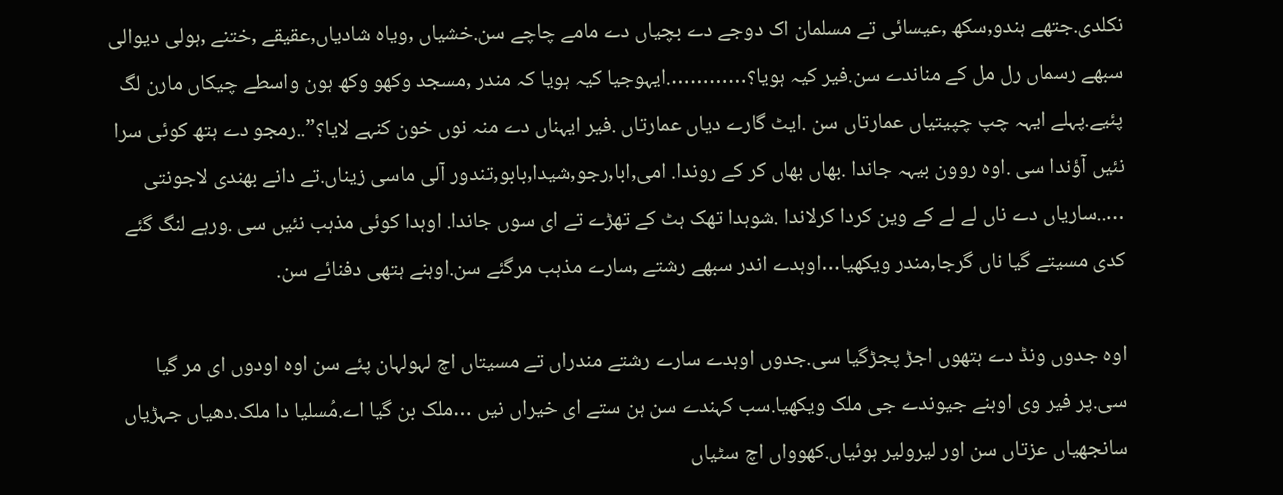نکلدی.جتھے ہندو,سکھ ,عیسائی تے مسلمان اک دوجے دے بچیاں دے مامے چاچے سن.خشیاں ,ویاہ شادیاں,عقیقے ,ختنے ,ہولی دیوالی سبھے رسماں رل مل کے مناندے سن.فیر کیہ ہویا؟………….ایہوجیا کیہ ہویا کہ مندر ,مسجد وکھو وکھ ہون واسطے چیکاں مارن لگ پئیے.پہلے ایہہ چپ چپیتیاں عمارتاں سن .ایٹ گارے دیاں عمارتاں .فیر ایہناں دے منہ نوں خون کنہے لایا؟”..رمجو دے ہتھ کوئی سرا نئیں آؤندا سی .اوہ روون بیہہ جاندا .بھاں بھاں کر کے روندا. امی,ابا,رجو,شیدا,بابو,تندور آلی ماسی زیناں.تے دانے بھندی لاجونتی …..ساریاں دے ناں لے لے کے وین کردا کرلاندا .شوہدا تھک ہٹ کے تھڑے تے ای سوں جاندا. اوہدا کوئی مذہب نئیں سی .ورہے لنگ گئے کدی مسیتے گیا ناں گرجا,مندر ویکھیا…اوہدے اندر سبھے رشتے ,سارے مذہب مرگئے سن.اوہنے ہتھی دفنائے سن.

اوہ جدوں ونڈ دے ہتھوں اجڑ پجڑگیا سی.جدوں اوہدے سارے رشتے مندراں تے مسیتاں اچ لہولہان پئے سن اوہ اودوں ای مر گیا سی.پر فیر وی اوہنے جیوندے جی ملک ویکھیا.سب کہندے سن ہن ستے ای خیراں نیں …ملک بن گیا اے.مُسلیا دا ملک.دھیاں جہڑیاں سانجھیاں عزتاں سن اور لیرولیر ہوئیاں.کھوواں اچ سٹیاں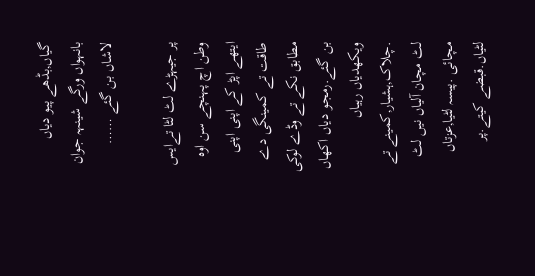گیاں,بڈھے پیو دیاں بانہواں ورگے شینہہ جوان لاشاں بن گئے ……

پر جیہڑے لٹ لٹا تےایس وطن اچ پہنچے سن اوہ ایتھے اپڑ کے اپنی اپنی طاقت تے کمینگی دے مطابق نکے تے وڈے لوکی بن گئے.رمجو دیاں اکھاں ویکھدیاں رہیاں .چلاک,ہشیار,کمینے تے لٹ مچان آلیاں نیں لٹ مچائی .پیسہ لٹیا,عزتاں لٹیاں.قبضے کیتے.پر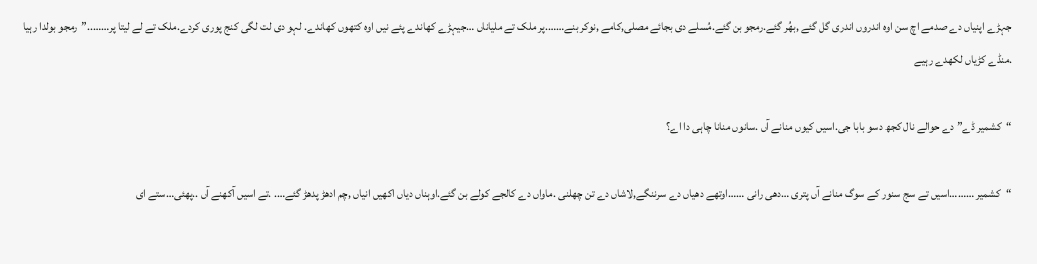جہڑے اپنیاں دے صدمے اچ سن اوہ اندروں اندری گل گئے ,بھُر گئے.رمجو بن گئے.مُسلے دی بجائے مصلی,کامے ,نوکر بنے…….پر ملک تے ملیاناں …جیہڑے کھاندے پئے نیں اوہ کتھوں کھاندے. لہو دی لت لگی کنج پوری کردے.ملک تے لے لیتا پر……..”رمجو بولدا رہیا .منڈے کڑیاں لکھدے رہیے

“کشمیر ڈے” دے حوالے نال کجھ دسو بابا جی.اسیں کیوں منانے آں .سانوں منانا چاہی دا اے؟

“کشمیر ………اسیں تے سج سنور کے سوگ منانے آں پتری …دھی رانی ……اوتھے دھیاں دے سرننگے,لاشاں دے تن چھلنی .ماواں دے کالجے کولے بن گئے.اوہناں دیاں اکھیں انیاں ,چم ادھڑ پدھڑ گئے…. .تے اسیں آکھنے آں ..پھئی…ستے ای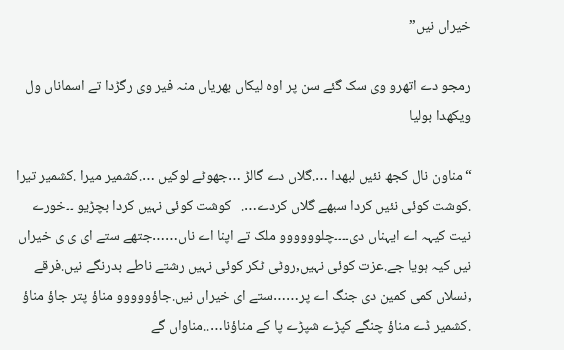خیراں نیں”

رمجو دے اتھرو وی سک گئے سن پر اوہ لیکاں بھریاں منہ فیر وی رگڑدا تے اسماناں ول ویکھدا بولیا

“مناون نال کجھ نئیں لبھدا ….گلاں دے گالڑ …جھوٹے لوکیں ….کشمیر میرا .کشمیر تیرا .کوشت کوئی نئیں کردا سبھے گلاں کردے….   کوشت کوئی نہیں کردا بچڑیو ۔۔خورے نیت کیہہ اے ایہناں دی۔۔۔۔چلوووووو ملک تے اپنا اے ناں……جتھے ستے ای ی ی خیراں نیں کیہ ہویا جے.عزت کوئی نہیں,روٹی ٹکر کوئی نہیں رشتے ناطے بدرنگے نیں.فرقے ,نسلاں کمی کمین دی جنگ اے پر……ستے ای خیراں نیں.جاؤووووو مناؤ پتر جاؤ مناؤ .کشمیر ڈے مناؤ چنگے کپڑے شپڑے پا کے مناؤنا…..مناواں گے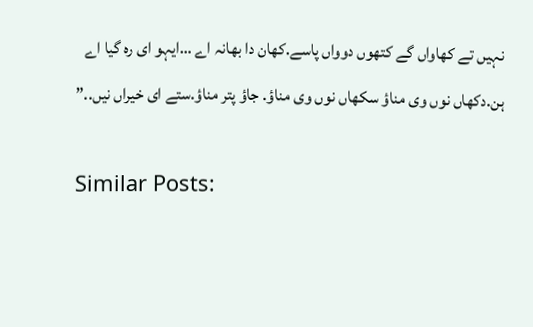نہیں تے کھاواں گے کتھوں دوواں پاسے.کھان دا بھانہ اے …ایہو ای رہ گیا اے ہن.دکھاں نوں وی مناؤ سکھاں نوں وی مناؤ. جاؤ پتر مناؤ.ستے ای خیراں نیں..”

Similar Posts: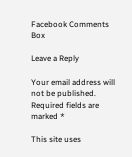Facebook Comments Box

Leave a Reply

Your email address will not be published. Required fields are marked *

This site uses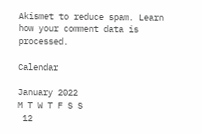Akismet to reduce spam. Learn how your comment data is processed.

Calendar

January 2022
M T W T F S S
 12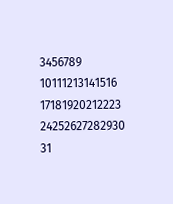3456789
10111213141516
17181920212223
24252627282930
31